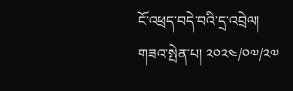ངོ་འཕྲད་བདེ་བའི་དྲ་འབྲེལ།
གཟའ་སྤེན་པ། ༢༠༢༤/༠༧/༢༧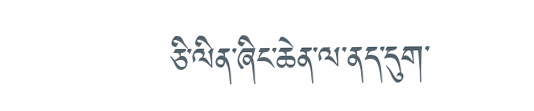ཅི་ལིན་ཞིང་ཆེན་ལ་ནད་དུག་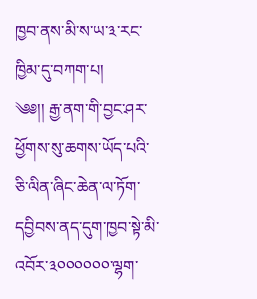ཁྱབ་ནས་མི་ས་ཡ་༣་རང་ཁྱིམ་དུ་བཀག་པ།
༄༅།། རྒྱ་ནག་གི་བྱང་ཤར་ཕྱོགས་སུ་ཆགས་ཡོད་པའི་ཅི་ལིན་ཞིང་ཆེན་ལ་ཏོག་དབྱིབས་ནད་དུག་ཁྱབ་སྟེ་མི་འབོར་༣༠༠༠༠༠༠་ལྷག་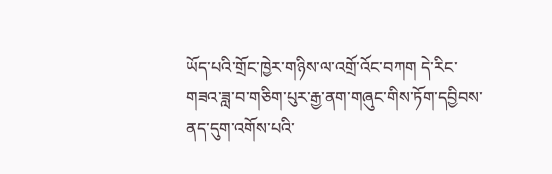ཡོད་པའི་གྲོང་ཁྱེར་གཉིས་ལ་འགྲོ་འོང་བཀག དེ་རིང་གཟའ་ཟླ་བ་གཅིག་པུར་རྒྱ་ནག་གཞུང་གིས་ཏོག་དབྱིབས་ནད་དུག་འགོས་པའི་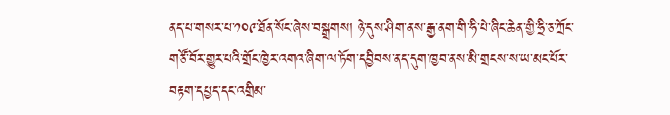ནད་པ་གསར་པ་༡༠༩་ཐོན་སོང་ཞེས་བསྒྲགས། ཉེ་དུས་ཤིག་ནས་རྒྱ་ནག་གི་ཧི་པེ་ཞིང་ཆེན་གྱི་ཧྲི་ཅ་ཀྲོང་གཙོ་བོར་གྱུར་པའི་གྲོང་ཁྱེར་འགའ་ཞིག་ལ་ཏོག་དབྱིབས་ནད་དུག་ཁྱབ་ནས་མི་གྲངས་ས་ཡ་མང་པོར་བརྟག་དཔྱད་དང་འགྲིམ་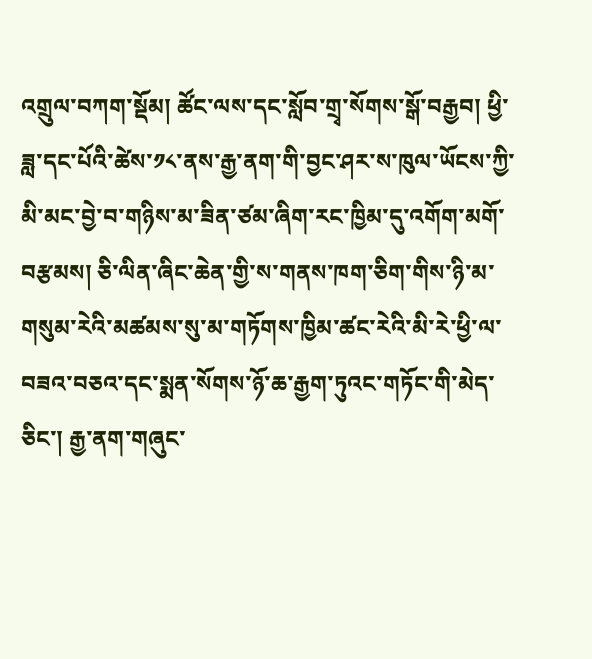འགྲུལ་བཀག་སྡོམ། ཚོང་ལས་དང་སློབ་གྲྭ་སོགས་སྒོ་བརྒྱབ། ཕྱི་ཟླ་དང་པོའི་ཚེས་༡༨་ནས་རྒྱ་ནག་གི་བྱང་ཤར་ས་ཁུལ་ཡོངས་ཀྱི་མི་མང་བྱེ་བ་གཉིས་མ་ཟིན་ཙམ་ཞིག་རང་ཁྱིམ་དུ་འགོག་མགོ་བརྩམས། ཅི་ལིན་ཞིང་ཆེན་གྱི་ས་གནས་ཁག་ཅིག་གིས་ཉི་མ་གསུམ་རེའི་མཚམས་སུ་མ་གཏོགས་ཁྱིམ་ཚང་རེའི་མི་རེ་ཕྱི་ལ་བཟའ་བཅའ་དང་སྨན་སོགས་ཉོ་ཆ་རྒྱག་ཏུའང་གཏོང་གི་མེད་ཅིང་། རྒྱ་ནག་གཞུང་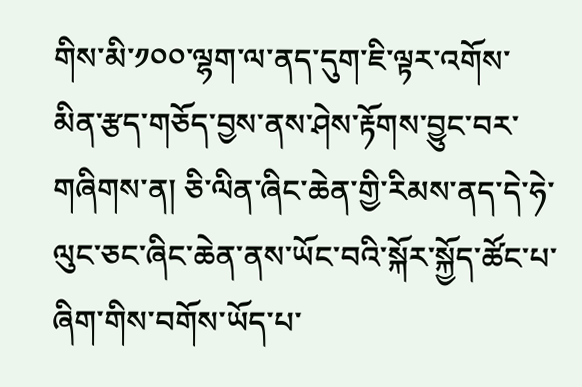གིས་མི་༡༠༠་ལྷག་ལ་ནད་དུག་ཇི་ལྟར་འགོས་མིན་རྩད་གཅོད་བྱས་ནས་ཤེས་རྟོགས་བྱུང་བར་གཞིགས་ན། ཅི་ལིན་ཞིང་ཆེན་གྱི་རིམས་ནད་དེ་ཧེ་ལུང་ཅང་ཞིང་ཆེན་ནས་ཡོང་བའི་སྐོར་སྐྱོད་ཚོང་པ་ཞིག་གིས་བགོས་ཡོད་པ་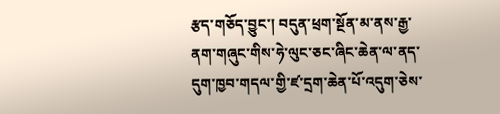རྩད་གཅོད་བྱུང་། བདུན་ཕྲག་སྔོན་མ་ནས་རྒྱ་ནག་གཞུང་གིས་ཧེ་ལུང་ཅང་ཞིང་ཆེན་ལ་ནད་དུག་ཁྱབ་གདལ་གྱི་ཛ་དྲག་ཆེན་པོ་འདུག་ཅེས་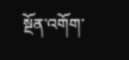སྔོན་འགོག་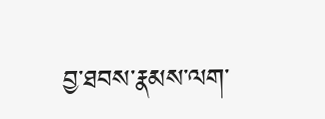བྱ་ཐབས་རྣམས་ལག་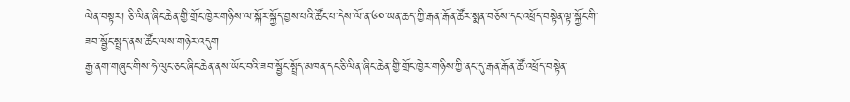ལེན་བསྟར། ཅི་ལིན་ཞིང་ཆེན་གྱི་གྲོང་ཁྱེར་གཉིས་ལ་སྐོར་སྐྱོད་བྱས་པའི་ཚོང་པ་དེས་ལོ་ན་༦༠་ཡན་ཆད་ཀྱི་རྒན་རྒོན་ཚོར་སྨན་བཅོས་དང་འཕྲོད་བསྟེན་ལྟ་སྐྱོང་གི་ཟབ་སྦྱོང་སྤྲད་ནས་ཚོང་ལས་གཉེར་འདུག
རྒྱ་ནག་གཞུང་གིས་ཧེ་ལུང་ཅང་ཞིང་ཆེན་ནས་ཡོང་བའི་ཟབ་སྦྱོང་སྤྲོད་མཁན་དང་ཅི་ལིན་ཞིང་ཆེན་གྱི་གྲོང་ཁྱེར་གཉིས་ཀྱི་ནང་དུ་རྒན་རྒོན་ཚོ་འཕྲོད་བསྟེན་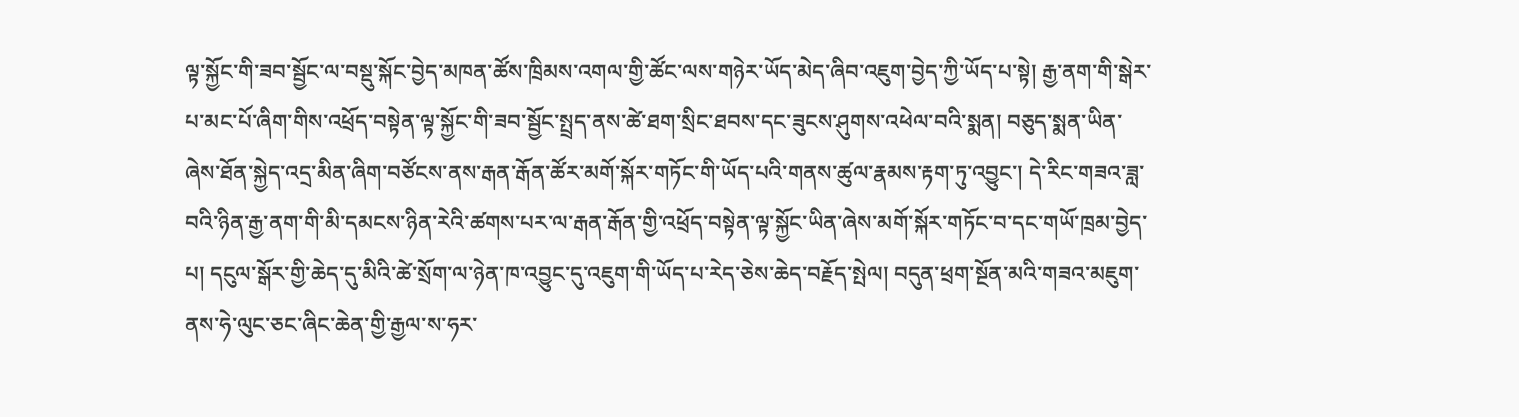ལྟ་སྐྱོང་གི་ཟབ་སྦྱོང་ལ་བསྡུ་སྐོང་བྱེད་མཁན་ཚོས་ཁྲིམས་འགལ་གྱི་ཚོང་ལས་གཉེར་ཡོད་མེད་ཞིབ་འཇུག་བྱེད་ཀྱི་ཡོད་པ་སྟེ། རྒྱ་ནག་གི་སྒེར་པ་མང་པོ་ཞིག་གིས་འཕྲོད་བསྟེན་ལྟ་སྐྱོང་གི་ཟབ་སྦྱོང་སྤྲད་ནས་ཚེ་ཐག་སྲིང་ཐབས་དང་ཟུངས་ཤུགས་འཕེལ་བའི་སྨན། བཅུད་སྨན་ཡིན་ཞེས་ཐོན་སྐྱེད་འདྲ་མིན་ཞིག་བཙོངས་ནས་རྒན་རྒོན་ཚོར་མགོ་སྐོར་གཏོང་གི་ཡོད་པའི་གནས་ཚུལ་རྣམས་རྟག་ཏུ་འབྱུང་། དེ་རིང་གཟའ་ཟླ་བའི་ཉིན་རྒྱ་ནག་གི་མི་དམངས་ཉིན་རེའི་ཚགས་པར་ལ་རྒན་རྒོན་གྱི་འཕྲོད་བསྟེན་ལྟ་སྐྱོང་ཡིན་ཞེས་མགོ་སྐོར་གཏོང་བ་དང་གཡོ་ཁྲམ་བྱེད་པ། དངུལ་སྒོར་གྱི་ཆེད་དུ་མིའི་ཚེ་སྲོག་ལ་ཉེན་ཁ་འབྱུང་དུ་འཇུག་གི་ཡོད་པ་རེད་ཅེས་ཆེད་བརྗོད་སྤེལ། བདུན་ཕྲག་སྔོན་མའི་གཟའ་མཇུག་ནས་ཧེ་ལུང་ཅང་ཞིང་ཆེན་གྱི་རྒྱལ་ས་ཧར་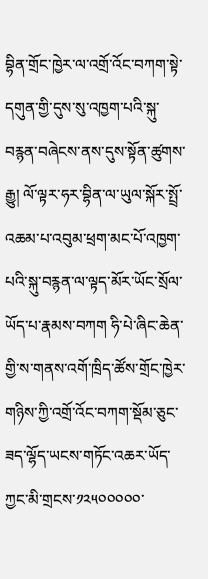བྷིན་གྲོང་ཁྱེར་ལ་འགྲོ་འོང་བཀག་སྟེ་དགུན་གྱི་དུས་སུ་འཁྱག་པའི་སྐུ་བརྙན་བཞེངས་ནས་དུས་སྟོན་ཚུགས་རྒྱུ། ལོ་ལྟར་ཧར་བྷིན་ལ་ཡུལ་སྐོར་སྤྲོ་འཆམ་པ་འབུམ་ཕྲག་མང་པོ་འཁྱག་པའི་སྐུ་བརྙན་ལ་ལྟད་མོར་ཡོང་སྲོལ་ཡོད་པ་རྣམས་བཀག ཧི་པེ་ཞིང་ཆེན་གྱི་ས་གནས་འགོ་ཁྲིད་ཚོས་གྲོང་ཁྱེར་གཉིས་ཀྱི་འགྲོ་འོང་བཀག་སྡོམ་ཅུང་ཟད་ལྷོད་ཡངས་གཏོང་འཆར་ཡོད་ཀྱང་མི་གྲངས་༡༢༥༠༠༠༠༠་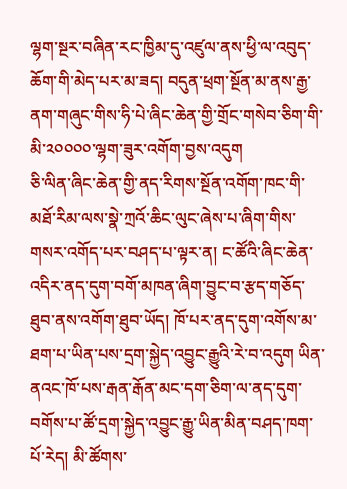ལྷག་སྔར་བཞིན་རང་ཁྱིམ་དུ་འཛུལ་ནས་ཕྱི་ལ་འབུད་ཆོག་གི་མེད་པར་མ་ཟད། བདུན་ཕྲག་སྔོན་མ་ནས་རྒྱ་ནག་གཞུང་གིས་ཧི་པེ་ཞིང་ཆེན་གྱི་གྲོང་གསེབ་ཅིག་གི་མི་༢༠༠༠༠་ལྷག་ཟུར་འགོག་བྱས་འདུག
ཅི་ལིན་ཞིང་ཆེན་གྱི་ནད་རིགས་སྔོན་འགོག་ཁང་གི་མཐོ་རིམ་ལས་སྣེ་ཀྲའོ་ཆིང་ལུང་ཞེས་པ་ཞིག་གིས་གསར་འགོད་པར་བཤད་པ་ལྟར་ན། ང་ཚོའི་ཞིང་ཆེན་འདིར་ནད་དུག་བགོ་མཁན་ཞིག་བྱུང་བ་རྩད་གཅོད་ཐུབ་ནས་འགོག་ཐུབ་ཡོད། ཁོ་པར་ནད་དུག་འགོས་མ་ཐག་པ་ཡིན་པས་དྲག་སྐྱེད་འབྱུང་རྒྱུའི་རེ་བ་འདུག ཡིན་ནའང་ཁོ་པས་རྒན་རྒོན་མང་དག་ཅིག་ལ་ནད་དུག་བགོས་པ་ཚོ་དྲག་སྐྱེད་འབྱུང་རྒྱུ་ཡིན་མིན་བཤད་ཁག་པོ་རེད། མི་ཚོགས་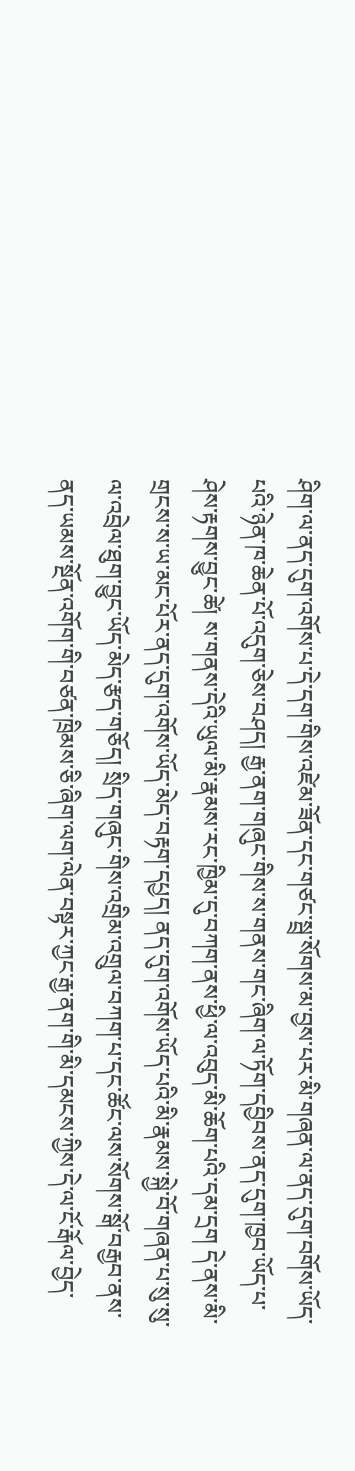ཤིག་ལ་ནད་དུག་འགོས་པ་དེ་དག་གིས་འཛེམ་ཟོན་དང་གཙང་སྦྲ་སོགས་མ་བྱས་པར་མི་གཞན་ལ་ནད་དུག་བགོས་ཡོད་པའི་ཉེན་ཁ་ཆེན་པོ་འདུག་ཅེས་བཤད། རྒྱ་ནག་གཞུང་གིས་ས་གནས་གང་ཞིག་ལ་ཏོག་དབྱིབས་ནད་དུག་ཁྱབ་ཡོད་པ་ཤེས་རྟགས་བྱུང་ཚེ། ས་གནས་དེའི་ཡུལ་མི་རྣམས་རང་ཁྱིམ་དུ་བཀག་ནས་ཕྱི་ལ་འབུད་མི་ཆོག་པའི་དམ་དྲག དེ་ནས་མི་གྲངས་ས་ཡ་མང་པོར་ནད་དུག་འགོས་ཡོད་མེད་བརྟག་དཔྱད། ནད་དུག་འགོས་ཡོད་པའི་མི་རྣམས་སྐྱེ་བོ་གཞན་པ་སུ་སུ་ལ་འབྲེལ་ཐུག་བྱུང་ཡོད་མེད་རྩད་གཅོད། སྲིད་གཞུང་གིས་འགྲིམ་འགྲུལ་བཀག་པ་དང་ཚོང་ལས་སོགས་སྒོ་བརྒྱབ་ནས་ནད་ཡམས་སྔོན་འགོག་གི་བཙན་ཁྲིམས་ཅི་ཞིག་ལག་ལེན་བསྟར་ཀྱང་རྒྱ་ནག་གི་མི་དམངས་ཀྱིས་དེ་ལ་ངོ་རྒོལ་བྱེད་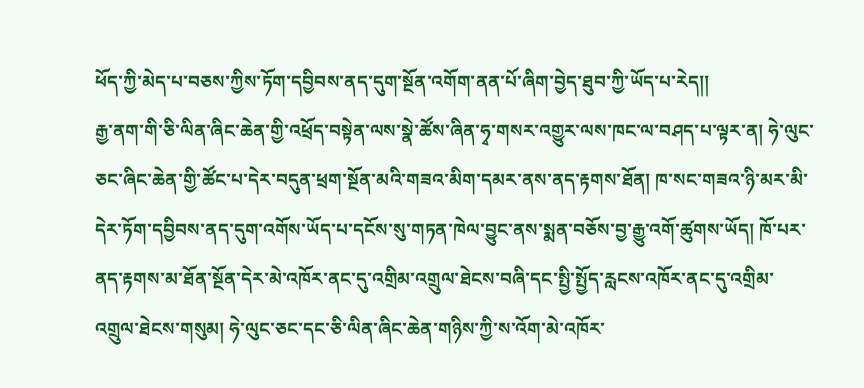ཕོད་ཀྱི་མེད་པ་བཅས་ཀྱིས་ཏོག་དབྱིབས་ནད་དུག་སྔོན་འགོག་ནན་པོ་ཞིག་བྱེད་ཐུབ་ཀྱི་ཡོད་པ་རེད།།
རྒྱ་ནག་གི་ཅི་ལིན་ཞིང་ཆེན་གྱི་འཕྲོད་བསྟེན་ལས་སྣེ་ཚོས་ཞིན་ཧྭ་གསར་འགྱུར་ལས་ཁང་ལ་བཤད་པ་ལྟར་ན། ཧེ་ལུང་ཅང་ཞིང་ཆེན་གྱི་ཚོང་པ་དེར་བདུན་ཕྲག་སྔོན་མའི་གཟའ་མིག་དམར་ནས་ནད་རྟགས་ཐོན། ཁ་སང་གཟའ་ཉི་མར་མི་དེར་ཏོག་དབྱིབས་ནད་དུག་འགོས་ཡོད་པ་དངོས་སུ་གཏན་ཁེལ་བྱུང་ནས་སྨན་བཅོས་བྱ་རྒྱུ་འགོ་ཚུགས་ཡོད། ཁོ་པར་ནད་རྟགས་མ་ཐོན་སྔོན་དེར་མེ་འཁོར་ནང་དུ་འགྲིམ་འགྲུལ་ཐེངས་བཞི་དང་སྤྱི་སྤྱོད་རླངས་འཁོར་ནང་དུ་འགྲིམ་འགྲུལ་ཐེངས་གསུམ། ཧེ་ལུང་ཅང་དང་ཅི་ལིན་ཞིང་ཆེན་གཉིས་ཀྱི་ས་འོག་མེ་འཁོར་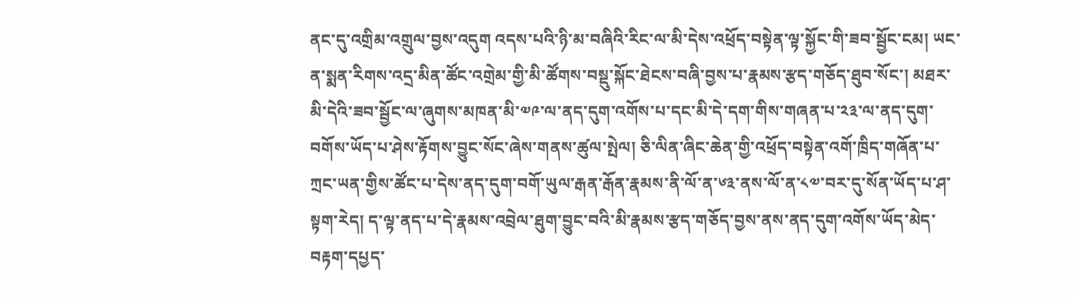ནང་དུ་འགྲིམ་འགྲུལ་བྱས་འདུག འདས་པའི་ཉི་མ་བཞིའི་རིང་ལ་མི་དེས་འཕྲོད་བསྟེན་ལྟ་སྐྱོང་གི་ཟབ་སྦྱོང་ངམ། ཡང་ན་སྨན་རིགས་འདྲ་མིན་ཚོང་འགྲེམ་གྱི་མི་ཚོགས་བསྡུ་སྐོང་ཐེངས་བཞི་བྱས་པ་རྣམས་རྩད་གཅོད་ཐུབ་སོང་། མཐར་མི་དེའི་ཟབ་སྦྱོང་ལ་ཞུགས་མཁན་མི་༧༩་ལ་ནད་དུག་འགོས་པ་དང་མི་དེ་དག་གིས་གཞན་པ་༢༣་ལ་ནད་དུག་བགོས་ཡོད་པ་ཤེས་རྟོགས་བྱུང་སོང་ཞེས་གནས་ཚུལ་སྤེལ། ཅི་ལིན་ཞིང་ཆེན་གྱི་འཕྲོད་བསྟེན་འགོ་ཁྲིད་གཞོན་པ་ཀྲང་ཡན་གྱིས་ཚོང་པ་དེས་ནད་དུག་བགོ་ཡུལ་རྒན་རྒོན་རྣམས་ནི་ལོ་ན་༦༣་ནས་ལོ་ན་༨༧་བར་དུ་སོན་ཡོད་པ་ཤ་སྟག་རེད། ད་ལྟ་ནད་པ་དེ་རྣམས་འབྲེལ་ཐུག་བྱུང་བའི་མི་རྣམས་རྩད་གཅོད་བྱས་ནས་ནད་དུག་འགོས་ཡོད་མེད་བརྟག་དཔྱད་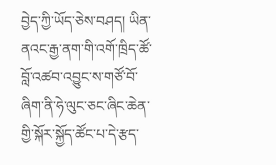བྱེད་ཀྱི་ཡོད་ཅེས་བཤད། ཡིན་ནའང་རྒྱ་ནག་གི་འགོ་ཁྲིད་ཚོ་བློ་འཚབ་འབྱུང་ས་གཙོ་བོ་ཞིག་ནི་ཧེ་ལུང་ཅང་ཞིང་ཆེན་གྱི་སྐོར་སྐྱོད་ཚོང་པ་དེ་རྩད་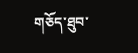གཅོད་ཐུབ་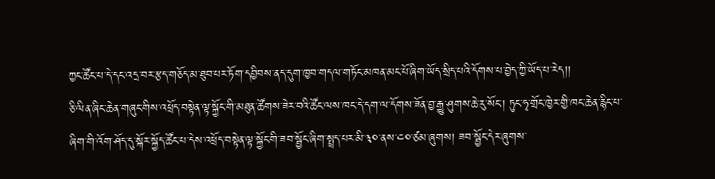ཀྱང་ཚོང་པ་དེ་དང་འདྲ་བར་རྩད་གཅོད་མ་ཐུབ་པར་ཏོག་དབྱིབས་ནད་དུག་ཁྱབ་གདལ་གཏོང་མཁན་མང་པོ་ཞིག་ཡོད་སྲིད་པའི་དོགས་པ་བྱེད་ཀྱི་ཡོད་པ་རེད།།
ཅི་ལིན་ཞིང་ཆེན་གཞུང་གིས་འཕྲོད་བསྟེན་ལྟ་སྐྱོང་གི་མཐུན་ཚོགས་ཟེར་བའི་ཚོང་ལས་ཁང་དེ་དག་ལ་དོགས་ཟོན་བྱ་རྒྱུ་ཤུགས་ཆེ་རུ་སོང་། ཏུང་ཧྭ་གྲོང་ཁྱེར་གྱི་ཁང་ཆེན་རྙིང་པ་ཞིག་གི་འོག་ཤོད་དུ་སྐོར་སྐྱོད་ཚོང་པ་དེས་འཕྲོད་བསྟེན་ལྟ་སྐྱོང་གི་ཟབ་སྦྱོང་ཞིག་སྤྲད་པར་མི་༣༠་ནས་༤༠་ཙམ་ཞུགས། ཟབ་སྦྱོང་དེར་ཞུགས་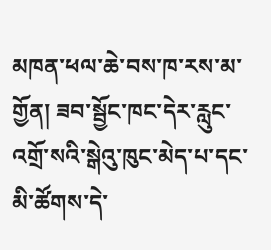མཁན་ཕལ་ཆེ་བས་ཁ་རས་མ་གྱོན། ཟབ་སྦྱོང་ཁང་དེར་རླུང་འགྲོ་སའི་སྒེའུ་ཁུང་མེད་པ་དང་མི་ཚོགས་དེ་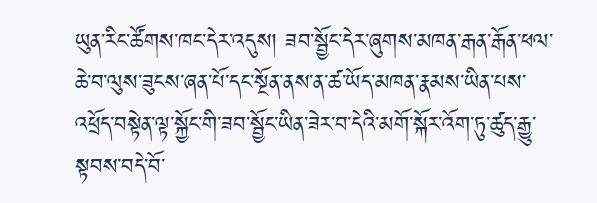ཡུན་རིང་ཚོགས་ཁང་དེར་འདུས། ཟབ་སྦྱོང་དེར་ཞུགས་མཁན་རྒན་རྒོན་ཕལ་ཆེ་བ་ལུས་ཟུངས་ཞན་པོ་དང་སྔོན་ནས་ན་ཚ་ཡོད་མཁན་རྣམས་ཡིན་པས་འཕྲོད་བསྟེན་ལྟ་སྐྱོང་གི་ཟབ་སྦྱོང་ཡིན་ཟེར་བ་དེའི་མགོ་སྐོར་འོག་ཏུ་ཚུད་རྒྱུ་སྟབས་བདེ་བོ་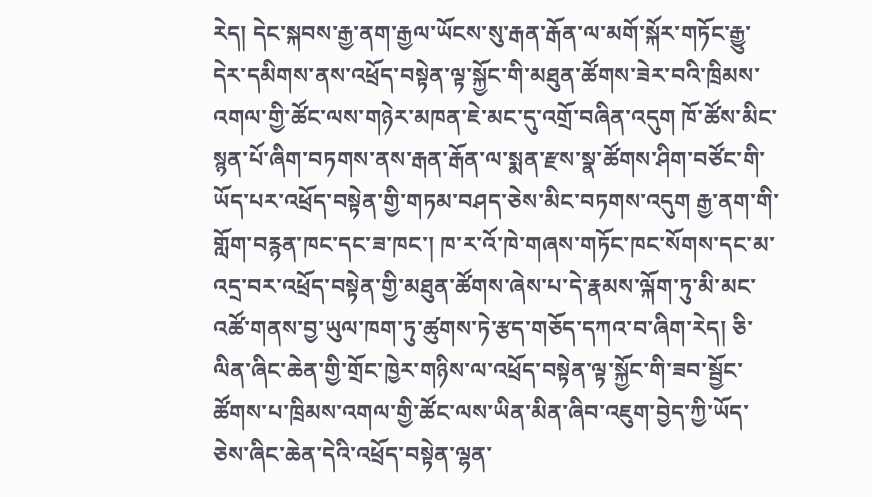རེད། དེང་སྐབས་རྒྱ་ནག་རྒྱལ་ཡོངས་སུ་རྒན་རྒོན་ལ་མགོ་སྐོར་གཏོང་རྒྱུ་དེར་དམིགས་ནས་འཕྲོད་བསྟེན་ལྟ་སྐྱོང་གི་མཐུན་ཚོགས་ཟེར་བའི་ཁྲིམས་འགལ་གྱི་ཚོང་ལས་གཉེར་མཁན་ཇེ་མང་དུ་འགྲོ་བཞིན་འདུག ཁོ་ཚོས་མིང་སྙན་པོ་ཞིག་བཏགས་ནས་རྒན་རྒོན་ལ་སྨན་རྫས་སྣ་ཚོགས་ཤིག་བཙོང་གི་ཡོད་པར་འཕྲོད་བསྟེན་གྱི་གཏམ་བཤད་ཅེས་མིང་བཏགས་འདུག རྒྱ་ནག་གི་གློག་བརྙན་ཁང་དང་ཟ་ཁང་། ཁ་ར་འོ་ཁེ་གཞས་གཏོང་ཁང་སོགས་དང་མ་འདྲ་བར་འཕྲོད་བསྟེན་གྱི་མཐུན་ཚོགས་ཞེས་པ་དེ་རྣམས་ལྐོག་ཏུ་མི་མང་འཚོ་གནས་བྱ་ཡུལ་ཁག་ཏུ་ཚུགས་ཏེ་རྩད་གཅོད་དཀའ་བ་ཞིག་རེད། ཅི་ལིན་ཞིང་ཆེན་གྱི་གྲོང་ཁྱེར་གཉིས་ལ་འཕྲོད་བསྟེན་ལྟ་སྐྱོང་གི་ཟབ་སྦྱོང་ཚོགས་པ་ཁྲིམས་འགལ་གྱི་ཚོང་ལས་ཡིན་མིན་ཞིབ་འཇུག་བྱེད་ཀྱི་ཡོད་ཅེས་ཞིང་ཆེན་དེའི་འཕྲོད་བསྟེན་ལྷན་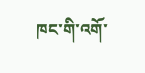ཁང་གི་འགོ་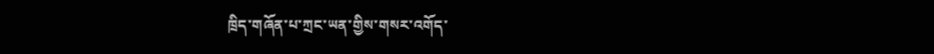ཁྲིད་གཞོན་པ་ཀྲང་ཡན་གྱིས་གསར་འགོད་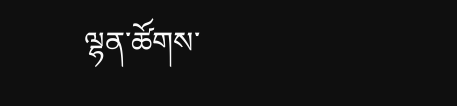ལྷན་ཚོགས་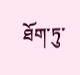ཐོག་ཏུ་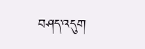བཤད་འདུག